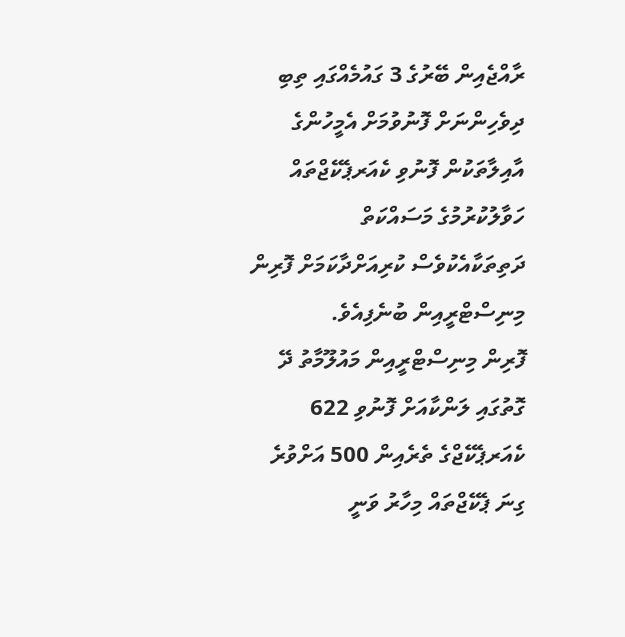ރާއްޖެއިން ބޭރުގެ 3 ގައުމެއްގައި ތިބި ދިވެހިންނަށް ފޮނުވުމަށް އެމީހުންގެ އާއިލާތަކުން ފޮނުވި ކެއަރޕެކޭޖްތައް ހަވާލުކުރުމުގެ މަސައްކަތް ދަތިތަކާއެކުވެސް ކުރިއަށްދާކަމަށް ފޮރިން މިނިސްޓްރީއިން ބުނެފިއެވެ.
ފޮރިން މިނިސްޓްރީއިން މައުލޫމާތު ދޭ ގޮތުގައި ލަންކާއަށް ފޮނުވި 622 ކެއަރޕެކޭޖްގެ ތެރެއިން 500 އަށްވުރެ ގިނަ ޕެކޭޖްތައް މިހާރު ވަނީ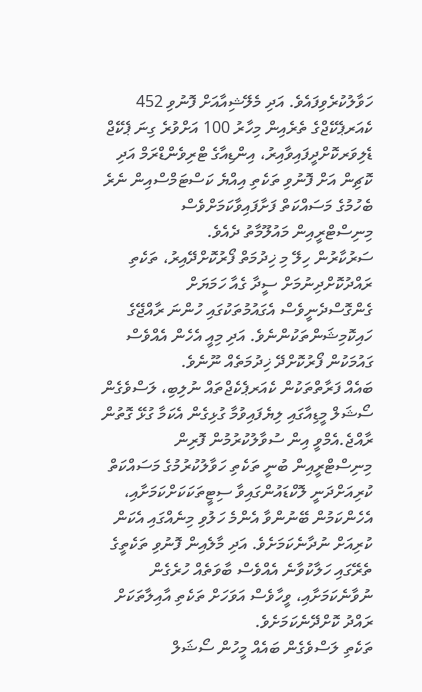ހަވާލުކުރެވިފައެވެ. އަދި މެލޭޝިއާއަށް ފޮނުވި 452 ކެއަރޕެކޭޖްގެ ތެރެއިން މިހާރު 100 އަށްވުރެ ގިނަ ޕެކޭޖް ޑެލިވަރކޮށްދީފައިވާއިރު، އިންޑިއާގެ ޓްރިވެންޑްރަމް އަދި ކޮޗިން އަށް ފޮނުވި ތަކެތި އިއްޔެ ކަސްޓަމްސްއިން ނެރެ ބެހުމުގެ މަސައްކަތް ފަށާފައިވާކަމަށްވެސް މިނިސްޓްރީއިން މައުލޫމާތު ދެއެވެ.
ސަރުކާރުން ހިލޭ މި ޚިދުމަތް ފޯރުކޮށްދޭއިރު، ތަކެތި ރައްދުކޮށްދިނުމަށް ސީދާ ގެއާ ހަމަޔަށް ގެންގޮސްދެނީވެސް އެގައުމުތަކުގައި ހުންނަ ރާއްޖޭގެ ހައިކޮމިޝަންތަކުންނެވެ. އަދި މިއީ އެހެން އެއްވެސް ގައުމަކުން ފޯރުކޮށްދޭ ޚިދުމަތެއް ނޫނެވެ.
ބައެއް ފަރާތްތަކުން ކެއަރޕެކެޖްތައް ނުލިބި، ލަސްވެގެން ސޯޝަލް މީޑިއާގައި ލިޔެފައިވުމާ ގުޅިގެން އެކަމާ ގުޅޭ ގޮތުން ރާއްޖެ.އެމްވީ އިން ސުވާލުކުރުމުން ފޮރިން މިނިސްޓްރީއިން ބުނީ ތަކެތި ހަވާލުކުރުމުގެ މަސައްކަތް ކުރިއަށްދަނީ ލޮކްޑައުންގައިވާ ސިޓީތަކަކަށްކަމަށާއި، އެހެންކަމުން ބޭނުންވާ އެންމެ ހަލުވި މިނެއްގައި އެކަން ކުރިއަށް ނުދާނެކަމަށެވެ. އަދި މާލެއިން ފޮނުވި ތަކެތީގެ ތެރޭގައި ހަލާކުވާނެ އެއްވެސް ބާވަތެއް ހުރެގެން ނުވާނެކަމަށާއި، ވީހާވެސް އަވަހަށް ތަކެތި އާއިލާތަކަށް ރައްދު ކޮށްދޭނެކަމަށެވެ.
ތަކެތި ލަސްވެގެން ބައެއް މީހުން ސޯޝަލް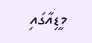މީޑިއާގައި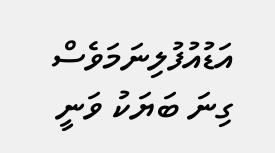އަޑުއުފުލިނަމަވެސް ގިނަ ބަޔަކު ވަނީ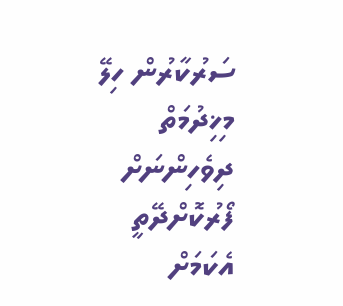ސަރުކާރުން ހިލޭ މިޚިދުމަތް ދިވެހިންނަށް ފޯރުކޮށްދޭތީ އެކަމަށް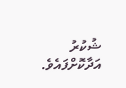ޝުކުރު އަދާކޮށްފައެވެ.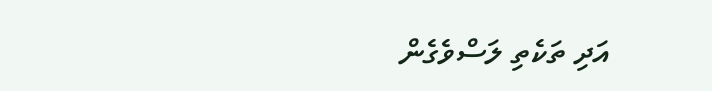އަދި ތަކެތި ލަސްވެގެން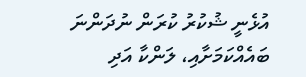އުޅެނީ ޝުކުރު ކުރަން ނުދަންނަ ބައެއްކަމަށާއި، ލަންކާ އަދި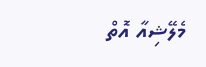މެލޭޝިއާ އޮތް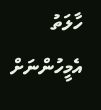ހާލަތު އެމީހުންނަށް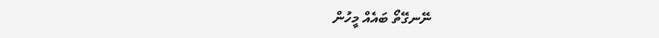ނޭނގޭތޯ ބައެއް މީހުން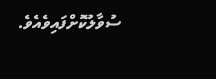ސުވާލުކޮށްފައިވެއެވެ.